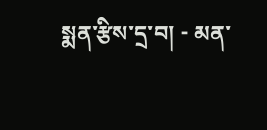སྨན་རྩིས་དྲ་བ། - མན་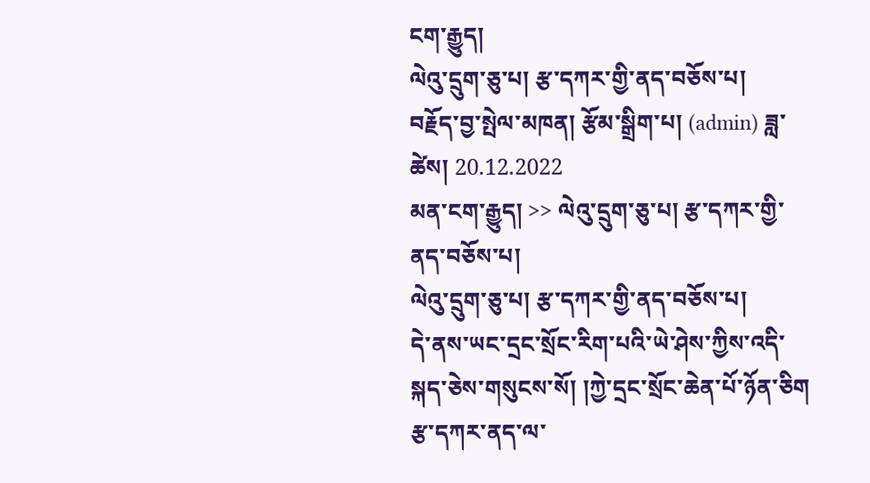ངག་རྒྱུད།
ལེའུ་དྲུག་ཅུ་པ། རྩ་དཀར་གྱི་ནད་བཅོས་པ།
བརྗོད་བྱ་སྤེལ་མཁན། རྩོམ་སྒྲིག་པ། (admin) ཟླ་ཚེས། 20.12.2022
མན་ངག་རྒྱུད། >> ལེའུ་དྲུག་ཅུ་པ། རྩ་དཀར་གྱི་ནད་བཅོས་པ།
ལེའུ་དྲུག་ཅུ་པ། རྩ་དཀར་གྱི་ནད་བཅོས་པ།
དེ་ནས་ཡང་དྲང་སྲོང་རིག་པའི་ཡེ་ཤེས་ཀྱིས་འདི་སྐད་ཅེས་གསུངས་སོ། །ཀྱེ་དྲང་སྲོང་ཆེན་པོ་ཉོན་ཅིག རྩ་དཀར་ནད་ལ་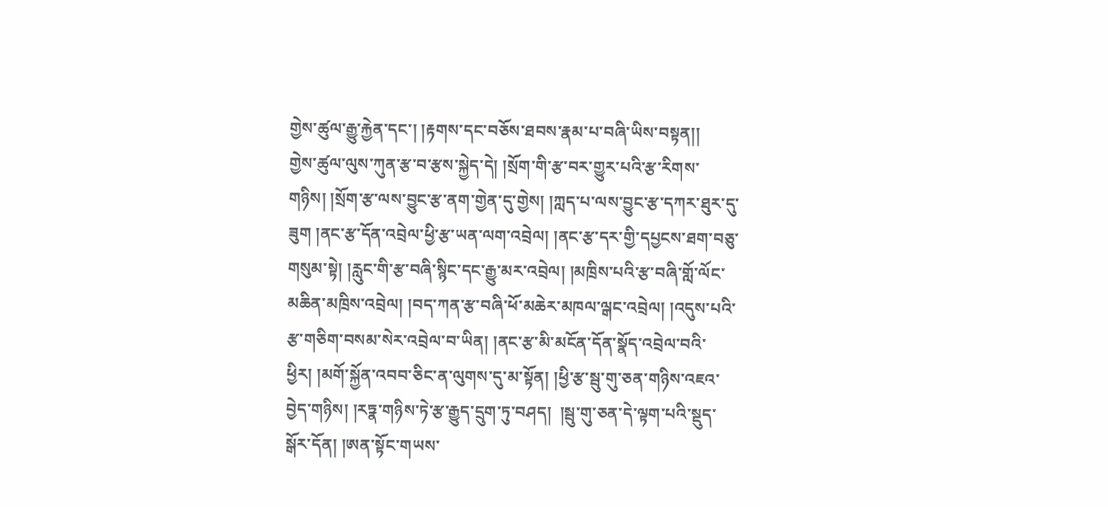གྱེས་ཚུལ་རྒྱུ་རྐྱེན་དང་། །རྟགས་དང་བཅོས་ཐབས་རྣམ་པ་བཞི་ཡིས་བསྟན།།
གྱེས་ཚུལ་ལུས་ཀུན་རྩ་བ་རྩས་སྐྱེད་དེ། །སྲོག་གི་རྩ་བར་གྱུར་པའི་རྩ་རིགས་གཉིས། །སྲོག་རྩ་ལས་བྱུང་རྩ་ནག་གྱེན་དུ་གྱེས། །ཀླད་པ་ལས་བྱུང་རྩ་དཀར་ཐུར་དུ་ཟུག །ནང་རྩ་དོན་འབྲེལ་ཕྱི་རྩ་ཡན་ལག་འབྲེལ། །ནང་རྩ་དར་གྱི་དཔྱངས་ཐག་བཅུ་གསུམ་སྟེ། །རླུང་གི་རྩ་བཞི་སྙིང་དང་རྒྱུ་མར་འབྲེལ། །མཁྲིས་པའི་རྩ་བཞི་གློ་ལོང་མཆིན་མཁྲིས་འབྲེལ། །བད་ཀན་རྩ་བཞི་ཕོ་མཆེར་མཁལ་ལྒང་འབྲེལ། །འདུས་པའི་རྩ་གཅིག་བསམ་སེར་འབྲེལ་བ་ཡིན། །ནང་རྩ་མི་མངོན་དོན་སྣོད་འབྲེལ་བའི་ཕྱིར། །མགོ་སྐྱོན་འབབ་ཅིང་ན་ལུགས་དུ་མ་སྟོན། །ཕྱི་རྩ་སྦུ་གུ་ཅན་གཉིས་འཇའ་བྱེད་གཉིས། །རཏྣ་གཉིས་ཏེ་རྩ་རྒྱུད་དྲུག་ཏུ་བཤད།  །སྦུ་གུ་ཅན་དེ་ལྟག་པའི་སྡུད་སྒོར་དོན། །ཨན་སྟོང་གཡས་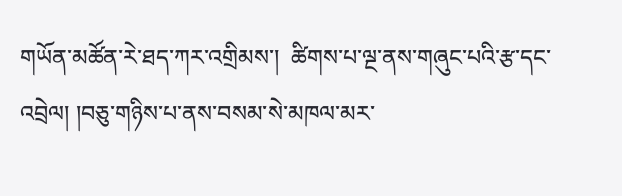གཡོན་མཚོན་རེ་ཐད་ཀར་འགྲིམས་།  ཚིགས་པ་ལྔ་ནས་གཞུང་པའི་རྩ་དང་འབྲེལ། །བཅུ་གཉིས་པ་ནས་བསམ་སེ་མཁལ་མར་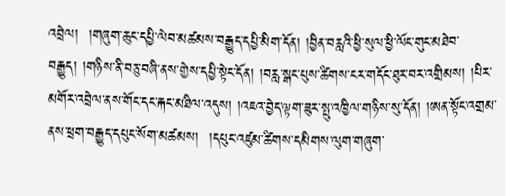འབྲེལ།  །གཞུག་ཆུང་དཔྱི་ལེབ་མཚམས་བརྒྱུད་དཔྱི་མིག་དོན། །བྱིན་བརླའི་ཕྱི་སུལ་ཕྱི་ལོང་གུང་མཐེབ་བརྒྱུད། །གཉིས་ནི་བཅུ་བཞི་ནས་གྱེས་དཔྱི་སྟེང་དོན། །བརླ་སྒང་པུས་ཚིགས་ངར་གདོང་ཐུར་བར་འགྲིམས། །པིར་མགོར་འབྲེལ་ནས་གོང་དང་རྐང་མཐིལ་འདུས། །འཇའ་བྱེད་ལྟག་ཟུར་སྤུ་འཁྱིལ་གཉིས་སུ་དོན། །ཨན་སྟོང་འགྲམ་ནས་ཕྲག་བརྒྱུད་དཔུང་སོག་མཚམས།  །དཔུང་འཛུམ་ཚིགས་དམིགས་ལུག་གཞུག་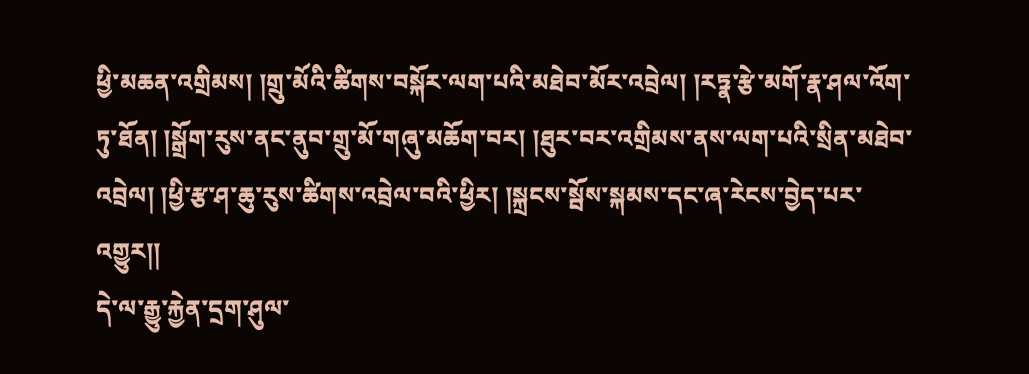ཕྱི་མཆན་འགྲིམས། །གྲུ་མོའི་ཚིགས་བསྐོར་ལག་པའི་མཐེབ་མོར་འབྲེལ། །རཏྣ་རྩེ་མགོ་རྣ་ཤལ་འོག་ཏུ་ཐོན། །སྒྲོག་རུས་ནང་ནུབ་གྲུ་མོ་གཞུ་མཆོག་བར། །ཐུར་བར་འགྲིམས་ནས་ལག་པའི་སྲིན་མཐེབ་འབྲེལ། །ཕྱི་རྩ་ཤ་ཆུ་རུས་ཚིགས་འབྲེལ་བའི་ཕྱིར། །སྐྲངས་སྦོས་སྐམས་དང་ཞ་རེངས་བྱེད་པར་འགྱུར།།
དེ་ལ་རྒྱུ་རྐྱེན་དྲག་ཤུལ་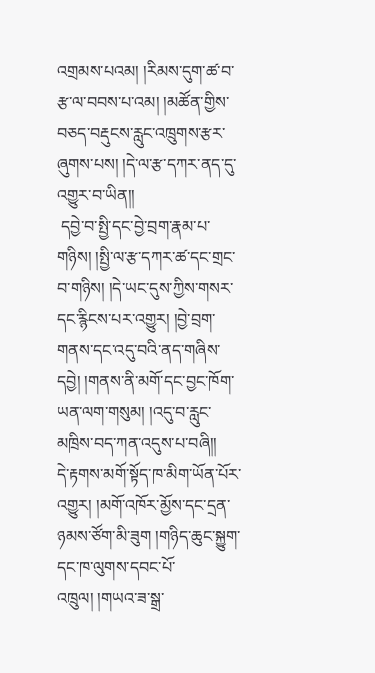འགྲམས་པའམ། །རིམས་དུག་ཚ་བ་རྩ་ལ་བབས་པ་འམ། །མཚོན་གྱིས་བཅད་བརྡུངས་རླུང་འཁྲུགས་རྩར་ཞུགས་པས། །དེ་ལ་རྩ་དཀར་ནད་དུ་འགྱུར་བ་ཡིན།།
 དབྱེ་བ་སྤྱི་དང་བྱེ་བྲག་རྣམ་པ་གཉིས། །སྤྱི་ལ་རྩ་དཀར་ཚ་དང་གྲང་བ་གཉིས། །དེ་ཡང་དུས་ཀྱིས་གསར་དང་རྙིངས་པར་འགྱུར། །བྱེ་བྲག་གནས་དང་འདུ་བའི་ནད་གཞིས་དབྱེ། །གནས་ནི་མགོ་དང་བྱང་ཁོག་ཡན་ལག་གསུམ། །འདུ་བ་རླུང་མཁྲིས་བད་ཀན་འདུས་པ་བཞི།།
དེ་རྟགས་མགོ་སྟོད་ཁ་མིག་ཡོན་པོར་འགྱུར། །མགོ་འཁོར་མྱོས་དང་དྲན་ཉམས་ཙོག་མི་ཟུག །གཉིད་ཆུང་སྐྱུག་དང་ཁ་ལུགས་དབང་པོ་འཁྲུལ། །གཡའ་ཟ་སྒྲ་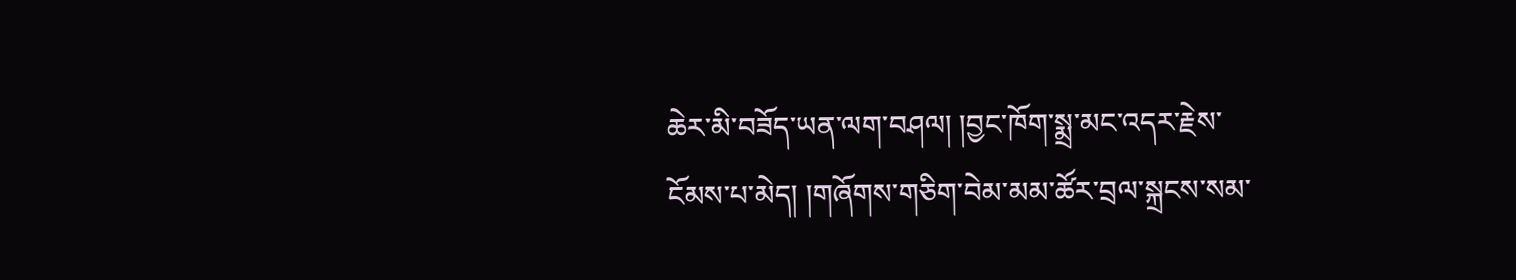ཆེར་མི་བཟོད་ཡན་ལག་བཤལ། །བྱང་ཁོག་སྨྲ་མང་འདར་རྗེས་ངོམས་པ་མེད། །གཞོགས་གཅིག་བེམ་མམ་ཚོར་བྲལ་སྐྲངས་སམ་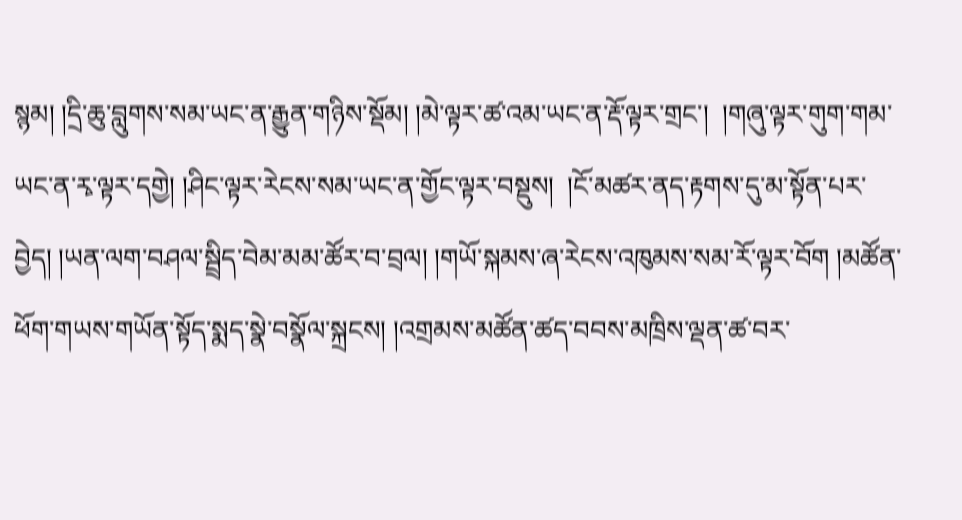སྙམ། །དྲི་ཆུ་བླུགས་སམ་ཡང་ན་རྒྱུན་གཉིས་སྡོམ། །མེ་ལྟར་ཚ་འམ་ཡང་ན་རྡོ་ལྟར་གྲང་།  །གཞུ་ལྟར་གུག་གམ་ཡང་ན་རྭ་ལྟར་དགྱེ། །ཤིང་ལྟར་རེངས་སམ་ཡང་ན་གྱོང་ལྟར་བསྡུས།  །ངོ་མཚར་ནད་རྟགས་དུ་མ་སྟོན་པར་བྱེད། །ཡན་ལག་བཤལ་སྦྲིད་བེམ་མམ་ཚོར་བ་བྲལ། །གཡོ་སྐམས་ཞ་རེངས་འཁུམས་སམ་རོ་ལྟར་བོག །མཚོན་ཕོག་གཡས་གཡོན་སྟོད་སྨད་སྣེ་བསྣོལ་སྐྲངས། །འགྲམས་མཚོན་ཚད་བབས་མཁྲིས་ལྡན་ཚ་བར་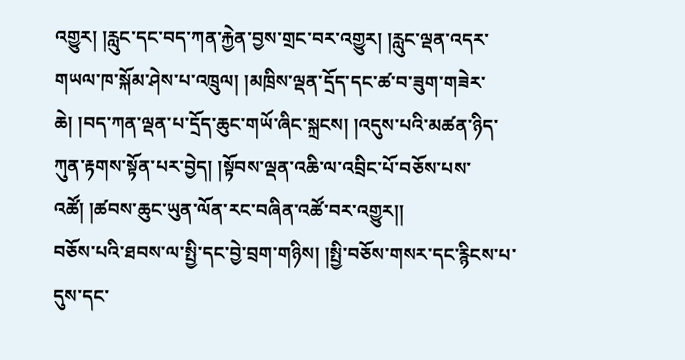འགྱུར། །རླུང་དང་བད་ཀན་རྐྱེན་བྱས་གྲང་བར་འགྱུར། །རླུང་ལྡན་འདར་གཡལ་ཁ་སྐོམ་ཤེས་པ་འཁྲུལ། །མཁྲིས་ལྡན་དྲོད་དང་ཚ་བ་ཟུག་གཟེར་ཆེ། །བད་ཀན་ལྡན་པ་དྲོད་ཆུང་གཡོ་ཞིང་སྐྲངས། །འདུས་པའི་མཚན་ཉིད་ཀུན་རྟགས་སྟོན་པར་བྱེད། །སྟོབས་ལྡན་འཆི་ལ་འབྲིང་པོ་བཅོས་པས་འཚོ། །ཚབས་ཆུང་ཡུན་ལོན་རང་བཞིན་འཚོ་བར་འགྱུར།།
བཅོས་པའི་ཐབས་ལ་སྤྱི་དང་བྱེ་བྲག་གཉིས། །སྤྱི་བཅོས་གསར་དང་རྙིངས་པ་དུས་དང་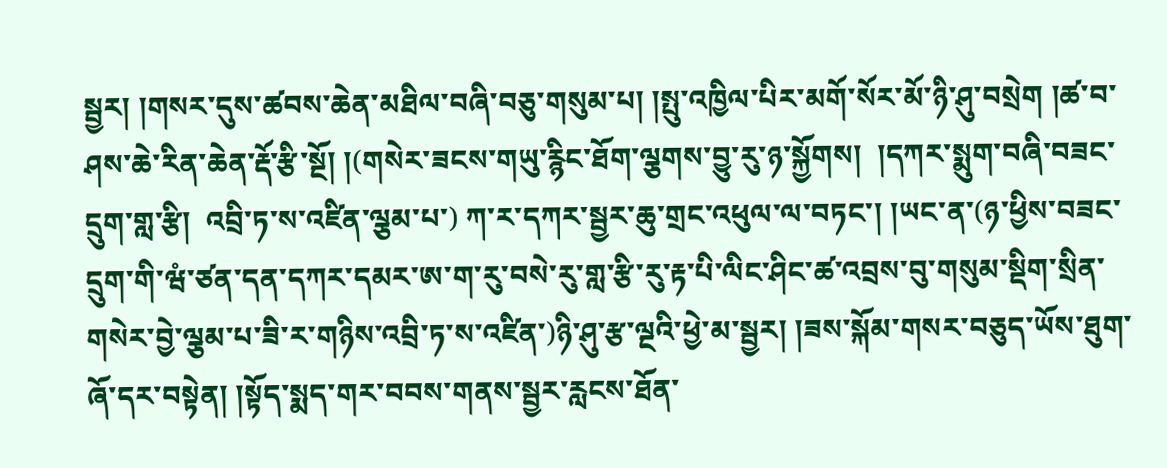སྦྱར། །གསར་དུས་ཚབས་ཆེན་མཐིལ་བཞི་བཅུ་གསུམ་པ། །སྤུ་འཁྱིལ་པིར་མགོ་སོར་མོ་ཉི་ཤུ་བསྲེག །ཚ་བ་ཤས་ཆེ་རིན་ཆེན་རྡོ་རྩི་སྔོ། །(གསེར་ཟངས་གཡུ་རྙིང་ཐོག་ལྕགས་བྱུ་རུ་ཉ་སྐྱོགས།  །དཀར་སྨུག་བཞི་བཟང་དྲུག་གླ་རྩི།  འབྲི་ཏ་ས་འཛིན་ལྕམ་པ་) ཀ་ར་དཀར་སྦྱར་ཆུ་གྲང་འཕུལ་ལ་བཏང་། །ཡང་ན་(ཉ་ཕྱིས་བཟང་དྲུག་གི་ཝཾ་ཙན་དན་དཀར་དམར་ཨ་ག་རུ་བསེ་རུ་གླ་རྩི་རུ་རྟ་པི་ལིང་ཤིང་ཚ་འབྲས་བུ་གསུམ་སྡིག་སྲིན་གསེར་བྱེ་ལྕམ་པ་ཟི་ར་གཉིས་འབྲི་ཏ་ས་འཛིན་)ཉི་ཤུ་རྩ་ལྔའི་ཕྱེ་མ་སྦྱར། །ཟས་སྐོམ་གསར་བཅུད་ཡོས་ཐུག་ཞོ་དར་བསྟེན། །སྟོད་སྨད་གར་བབས་གནས་སྦྱར་རླངས་ཐོན་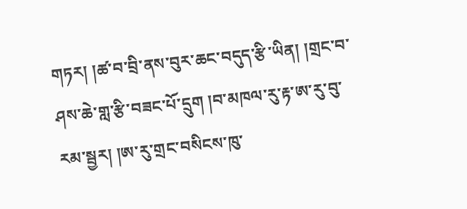གཏར། །ཚ་བ་བྲི་ནས་བུར་ཆང་བདུད་རྩི་ཡིན། །གྲང་བ་ཤས་ཆེ་གླ་རྩི་བཟང་པོ་དྲུག །བ་མཁལ་རུ་རྟ་ཨ་རུ་བུ་རམ་སྦྱར། །ཨ་རུ་གྲང་བསིངས་ཁུ་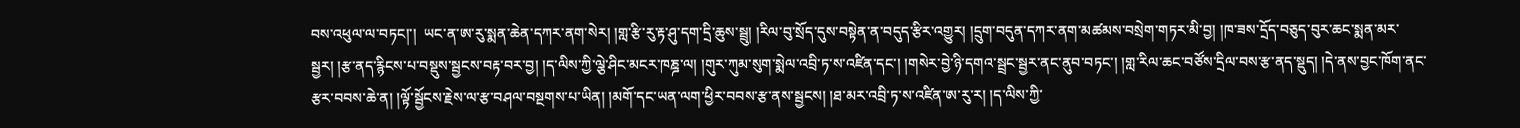བས་འཕུལ་ལ་བཏང།་།  ཡང་ན་ཨ་རུ་སྨན་ཆེན་དཀར་ནག་སེར། །གླ་རྩི་རུ་རྟ་ཤུ་དག་དྲི་ཆུས་སྦྲུ། །རིལ་བུ་སྲོད་དུས་བསྟེན་ན་བདུད་རྩིར་འགྱུར། །དྲུག་བདུན་དཀར་ནག་མཚམས་བསྲེག་གཏར་མི་བྱ། །ཁ་ཟས་དྲོད་བཅུད་བུར་ཆང་སྨན་མར་སྦྱར། །རྩ་ནད་རྙིངས་པ་བསྡུས་སྦྱངས་བརྟ་བར་བྱ། །ད་ལིས་ཀྱི་ལྕེ་ཤིང་མངར་ཁཎྜ་ལ། །གུར་ཀུམ་སུག་སྨེལ་འབྲི་ཏ་ས་འཛིན་དང་། །གསེར་བྱེ་ཉི་དགའ་སྦྲང་སྦྱར་ནང་ནུབ་བཏང་། །གླ་རིལ་ཆང་བཙོས་དྲིལ་བས་རྩ་ནད་སྡུད། །དེ་ནས་བྱང་ཁོག་ནང་རྩར་བབས་ཆེ་ན། །ལྟོ་སྦྱོངས་རྗེས་ལ་རྩ་བཤལ་བསྔགས་པ་ཡིན། །མགོ་དང་ཡན་ལག་ཕྱིར་བབས་རྩ་ནས་སྦྱངས། །ཐ་མར་འབྲི་ཏ་ས་འཛིན་ཨ་རུ་ར། །ད་ལིས་ཀྱི་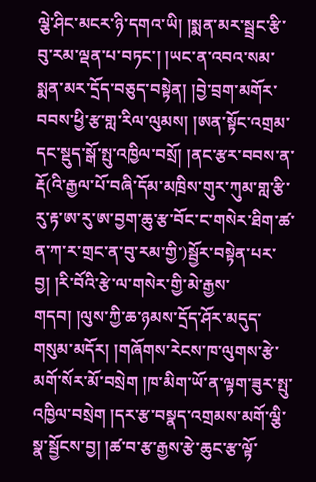ལྕེ་ཤིང་མངར་ཉི་དགའ་ཡི། །སྨན་མར་སྦྲང་རྩི་བུ་རམ་ལྡན་པ་བཏང་། །ཡང་ན་འབའ་སམ་སྨན་མར་དྲོད་བཅུད་བསྟེན། །བྱེ་བྲག་མགོར་བབས་ཕྱི་རྩ་གླ་རིལ་ལུམས། །ཨན་སྟོང་འགྲམ་དང་སྡུད་སྒོ་སྤུ་འཁྱིལ་བསྲོ། །ནང་རྩར་བབས་ན་རྡོ(འི་རྒྱལ་པོ་བཞི་དོམ་མཁྲིས་གུར་ཀུམ་གླ་རྩི་རུ་རྟ་ཨ་རུ་ཨ་བྱག་ཆུ་རྩ་བོང་ང་གསེར་ཐིག་ཚ་ན་ཀ་ར་གྲང་ན་བུ་རམ་གྱི་)སྦྱོར་བསྟེན་པར་བྱ། །རི་བོའི་རྩེ་ལ་གསེར་གྱི་མེ་རྒྱས་གདབ། །ལུས་ཀྱི་ཆ་ཉམས་དྲོད་ཤོར་མདུད་གསུམ་མདོར། །གཞོགས་རེངས་ཁ་ལུགས་རྩེ་མགོ་སོར་མོ་བསྲེག །ཁ་མིག་ཡོ་ན་ལྟག་ཟུར་སྤུ་འཁྱིལ་བསྲེག །དར་རྩ་བསྣད་འགྲམས་མགོ་ལྕི་སྣ་སྦྱོངས་བྱ། །ཚ་བ་རྩ་རྒྱས་རྩེ་ཆུང་རྩ་ལྟོ་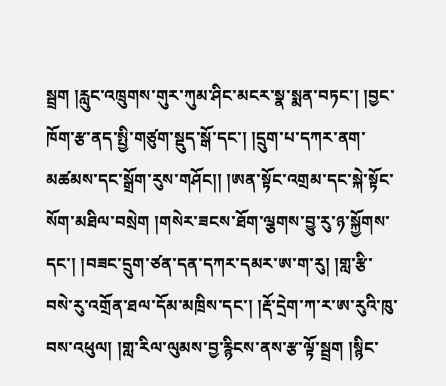སྦྲག །རླུང་འཁྲུགས་གུར་ཀུམ་ཤིང་མངར་སྣ་སྨན་བཏང་། །བྱང་ཁོག་རྩ་ནད་སྤྱི་གཙུག་སྡུད་སྒོ་དང་། །དྲུག་པ་དཀར་ནག་མཚམས་དང་སྒྲོག་རུས་གཤོང།། །ཨན་སྟོང་འགྲམ་དང་སྐེ་སྟོང་སོག་མཐིལ་བསྲེག །གསེར་ཟངས་ཐོག་ལྕགས་བྱུ་རུ་ཉ་སྐྱོགས་དང་། །བཟང་དྲུག་ཙན་དན་དཀར་དམར་ཨ་ག་རུ། །གླ་རྩི་བསེ་རུ་འགྲོན་ཐལ་དོམ་མཁྲིས་དང་། །རྡོ་དྲེག་ཀ་ར་ཨ་རུའི་ཁུ་བས་འཕུལ། །གླ་རིལ་ལུམས་བྱ་རྙིངས་ནས་རྩ་ལྟོ་སྦྲག །སྙིང་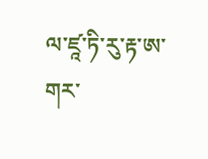ལ་ཛཱ་ཏི་རུ་རྟ་ཨ་གར་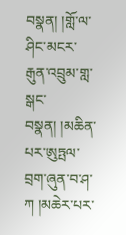བསྣན། །གློ་ལ་ཤིང་མངར་རྒུན་འབྲུམ་གླ་སྒང་བསྣན། །མཆིན་པར་ཨུཏྤལ་བྲག་ཞུན་བ་ཤ་ཀ །མཆེར་པར་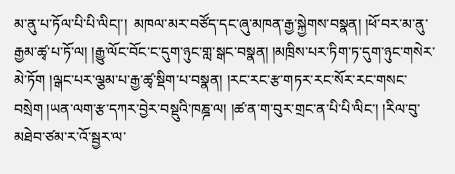མ་ནུ་པ་ཏོལ་པི་པི་ལིང།་།  མཁལ་མར་བཙོད་དང་ཞུ་མཁན་རྒྱ་སྐྱེགས་བསྣན། །ཕོ་བར་མ་ནུ་རྒྱམ་ཚྭ་པ་ཏོ་ལ། །རྒྱུ་ལོང་བོང་ང་དུག་ཉུང་གླ་སྒང་བསྣན། །མཁྲིས་པར་ཏིག་ཏ་དུག་ཉུང་གསེར་མེ་ཏོག །ལྒང་པར་ལྕམ་པ་རྒྱ་ཚྭ་སྡིག་པ་བསྣན། །རང་རང་རྩ་གཏར་རང་སོར་རང་གསང་བསྲེག །ཡན་ལག་རྩ་དཀར་བྱེར་བསྡུའི་ཁཎྜ་ལ། །ཚ་ན་ག་བུར་གྲང་ན་པི་པི་ལིང་། །རིལ་བུ་མཐེབ་ཙམ་ར་འོ་སྦྱར་ལ་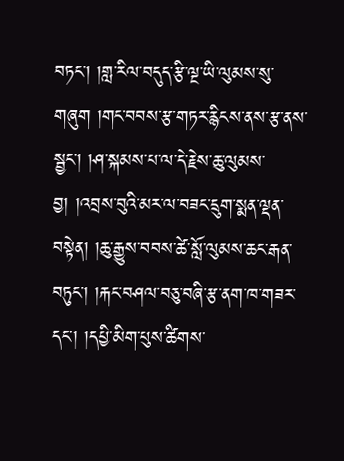བཏང་། །གླ་རིལ་བདུད་རྩི་ལྔ་ཡི་ལུམས་སུ་གཞུག །གང་བབས་རྩ་གཏར་རྙིངས་ནས་རྩ་ནས་སྦྱང་། །ཤ་སྐམས་པ་ལ་དེ་རྗེས་ཆུ་ལུམས་བྱ། །འབྲས་བུའི་མར་ལ་བཟང་དྲུག་སྨན་ལྡན་བསྟེན། །ཆུ་རྒྱུས་བབས་ཚེ་སློ་ལུམས་ཆང་རྒན་བཏུང་། །རྐང་བཤལ་བཅུ་བཞི་རྩ་ནག་ཁ་གཟར་དང་། །དཔྱི་མིག་པུས་ཚིགས་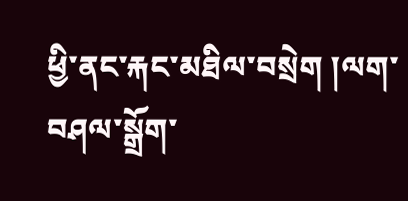ཕྱི་ནང་རྐང་མཐིལ་བསྲེག །ལག་བཤལ་སྒྲོག་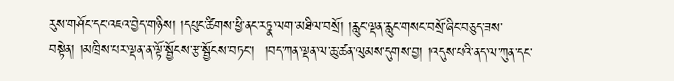རུས་གཤོང་དང་འཇའ་བྱེད་གཉིས། །དཔུང་ཚིགས་ཕྱི་ནང་རཏྣ་ལག་མཐིལ་བསྲོ། །རླུང་ལྡན་རླུང་གསང་བསྲོ་ཞིང་བཅུད་ཟས་བསྟེན། །མཁྲིས་པར་ལྡན་ན་ལྟོ་སྦྱོངས་རྩ་སྦྱོངས་བཏང་།  །བད་ཀན་ལྡན་ལ་ཆུ་ཚན་ལུམས་དུགས་བྱ། །འདུས་པའི་ནད་ལ་ཀུན་དང་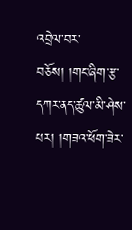འབྲེལ་བར་བཅོས། །གང་ཞིག་རྩ་དཀར་ནད་ཚུལ་མི་ཤེས་པར། །གཟའ་ཕོག་ཟེར་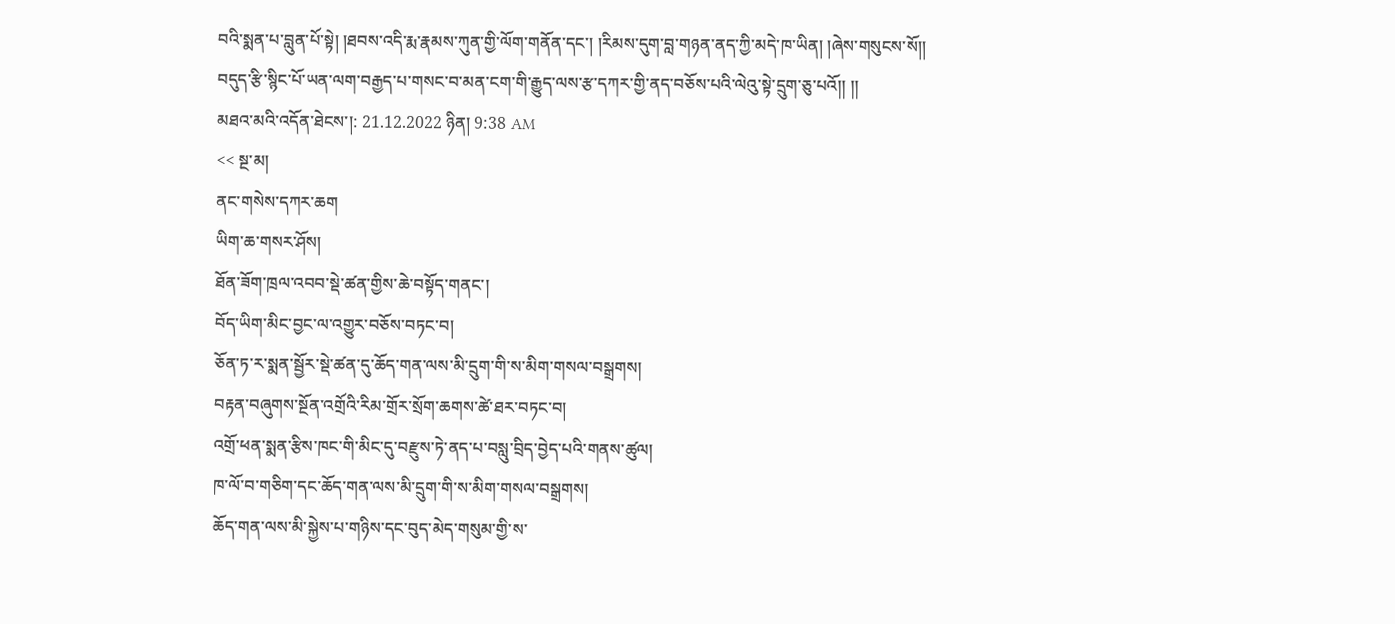བའི་སྨན་པ་བླུན་པོ་སྟེ། །ཐབས་འདི་རྨ་རྣམས་ཀུན་གྱི་ལོག་གནོན་དང་། །རིམས་དུག་བླ་གཉན་ནད་ཀྱི་མདེ་ཁ་ཡིན། །ཞེས་གསུངས་སོ།།
བདུད་རྩི་སྙིང་པོ་ཡན་ལག་བརྒྱད་པ་གསང་བ་མན་ངག་གི་རྒྱུད་ལས་རྩ་དཀར་གྱི་ནད་བཅོས་པའི་ལེའུ་སྟེ་དྲུག་ཅུ་པའོ།། །།
མཐའ་མའི་འདོན་ཐེངས་།: 21.12.2022 ཉིན། 9:38 AM
<< སྔ་མ།
ནང་གསེས་དཀར་ཆག
ཡིག་ཆ་གསར་ཤོས།
ཐོན་ཟོག་ཁྲལ་འབབ་སྡེ་ཚན་གྱིས་ཆེ་བསྟོད་གནང་།
བོད་ཡིག་མིང་བྱང་ལ་འགྱུར་བཅོས་བཏང་བ།
ཅོན་ཏ་ར་སྨན་སྦྱོར་སྡེ་ཚན་དུ་ཆོད་གན་ལས་མི་དྲུག་གི་ས་མིག་གསལ་བསྒྲགས།
བརྟན་བཞུགས་སྔོན་འགྲོའི་རིམ་གྲོར་སྲོག་ཆགས་ཚེ་ཐར་བཏང་བ།
འགྲོ་ཕན་སྨན་རྩིས་ཁང་གི་མིང་དུ་བརྫུས་ཏེ་ནད་པ་བསླུ་བྲིད་བྱེད་པའི་གནས་ཚུལ།
ཁ་ལོ་བ་གཅིག་དང་ཆོད་གན་ལས་མི་དྲུག་གི་ས་མིག་གསལ་བསྒྲགས།
ཆོད་གན་ལས་མི་སྐྱེས་པ་གཉིས་དང་བུད་མེད་གསུམ་གྱི་ས་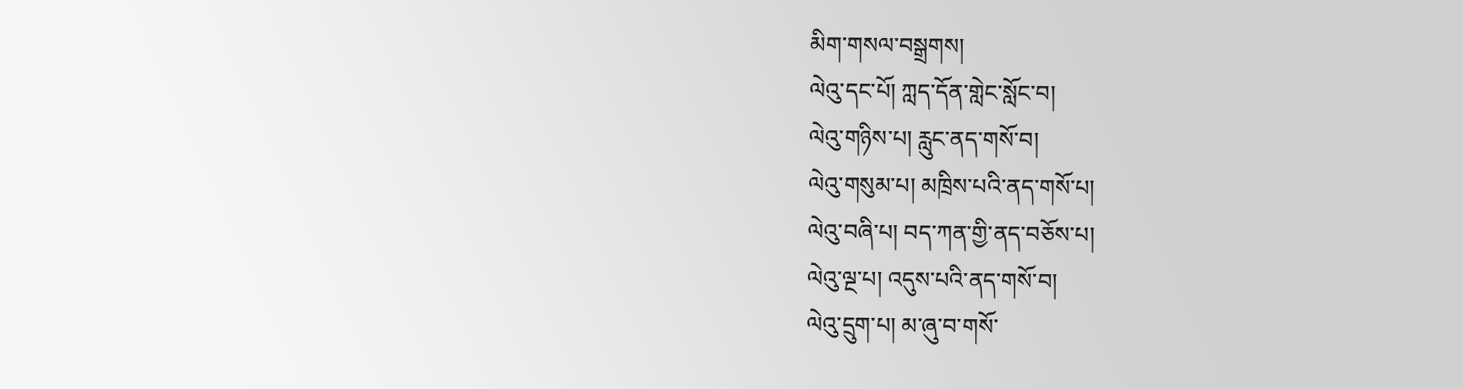མིག་གསལ་བསྒྲགས།
ལེའུ་དང་པོ། ཀླད་དོན་གླེང་སློང་བ།
ལེའུ་གཉིས་པ། རླུང་ནད་གསོ་བ།
ལེའུ་གསུམ་པ། མཁྲིས་པའི་ནད་གསོ་པ།
ལེའུ་བཞི་པ། བད་ཀན་གྱི་ནད་བཅོས་པ།
ལེའུ་ལྔ་པ། འདུས་པའི་ནད་གསོ་བ།
ལེའུ་དྲུག་པ། མ་ཞུ་བ་གསོ་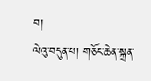བ།
ལེའུ་བདུན་པ། གཅོང་ཆེན་སྐྲན་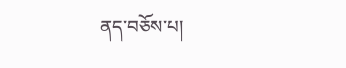ནད་བཅོས་པ།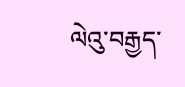ལེའུ་བརྒྱད་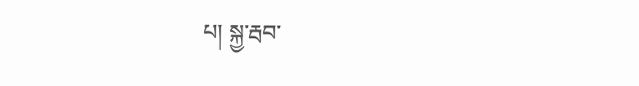པ། སྐྱ་རྦབ་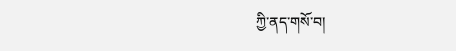ཀྱི་ནད་གསོ་བ།